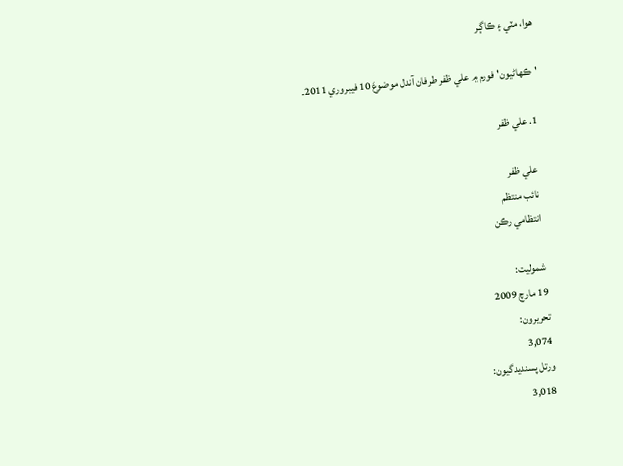هوا، مٽي ۽ ڪاڳـر

'ڪهاڻيون' فورم ۾ علي ظفر طرفان آندل موضوعَ 10 فيبروري 2011۔

  1. علي ظفر

    علي ظفر
    نائب منتظم
    انتظامي رڪن

    شموليت:
    19 مارچ 2009
    تحريرون:
    3,074
    ورتل پسنديدگيون:
    3,018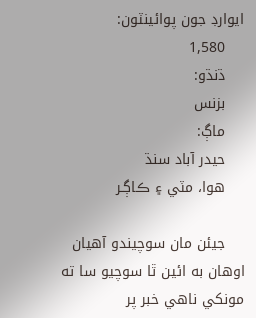ايوارڊ جون پوائينٽون:
    1,580
    ڌنڌو:
    بزنس
    ماڳ:
    حيدر آباد سنڌ
    هوا، مٽي ۽ ڪاڳـر

    جيئن مان سوچيندو آهيان اوهان به ائين ٿا سوچيو سا ته مونکي ناهي خبر پر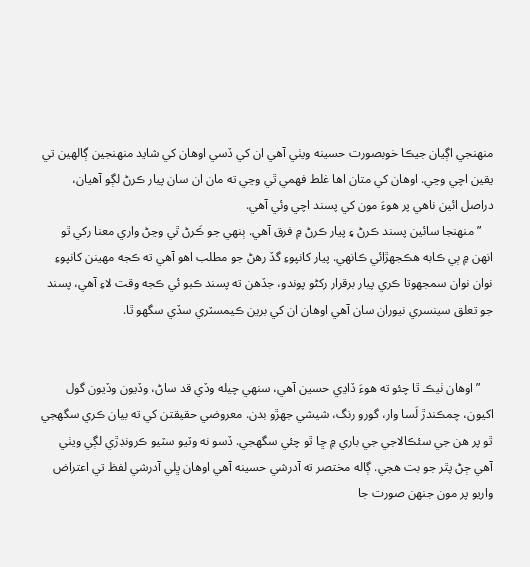منهنجي اڳيان جيڪا خوبصورت حسينه ويٺي آهي ان کي ڏسي اوهان کي شايد منهنجين ڳالهين تي يقين اچي وڃي. اوهان کي متان اها غلط فهمي ٿي وڃي ته مان ان سان پيار ڪرڻ لڳو آهيان، دراصل ائين ناهي پر هوءَ مون کي پسند اچي وئي آهي.
    ”منهنجا سائين پسند ڪرڻ ۽ پيار ڪرڻ ۾ فرق آهي. ٻنهي جو ڪَرڻ ٿي وڃڻ واري معنا رکي ٿو انهن ۾ ٻي ڪابه هڪجهڙائي ڪانهي. پيار کانپوءِ گڏ رهڻ جو مطلب اهو آهي ته ڪجه مهينن کانپوءِ نوان نوان سمجهوتا ڪري پيار برقرار رکڻو پوندو، جڏهن ته پسند ڪبو ئي ڪجه وقت لاءِ آهي، پسند جو تعلق سينسري نيوران سان آهي اوهان ان کي برين ڪيمسٽري سڏي سگهو ٿا.


    ”اوهان ٺيڪ ٿا چئو ته هوءَ ڏاڍي حسين آهي، سنهي چيله وڏي قد ساڻ، وڏيون وڏيون گول اکيون، چمڪندڙ لَسا وار، گورو رنگ، شيشي جهڙو بدن. معروضي حقيقتن کي ته بيان ڪري سگهجي ٿو پر هن جي سئڪالاجي جي باري ۾ ڇا ٿو چئي سگهجي. ڏسو نه وٽيو سٽيو ڪرونڊڙي لڳي ويٺي آهي ڄڻ پٿر جو بت هجي. ڳاله مختصر ته آدرشي حسينه آهي اوهان ڀلي آدرشي لفظ تي اعتراض واريو پر مون جنهن صورت جا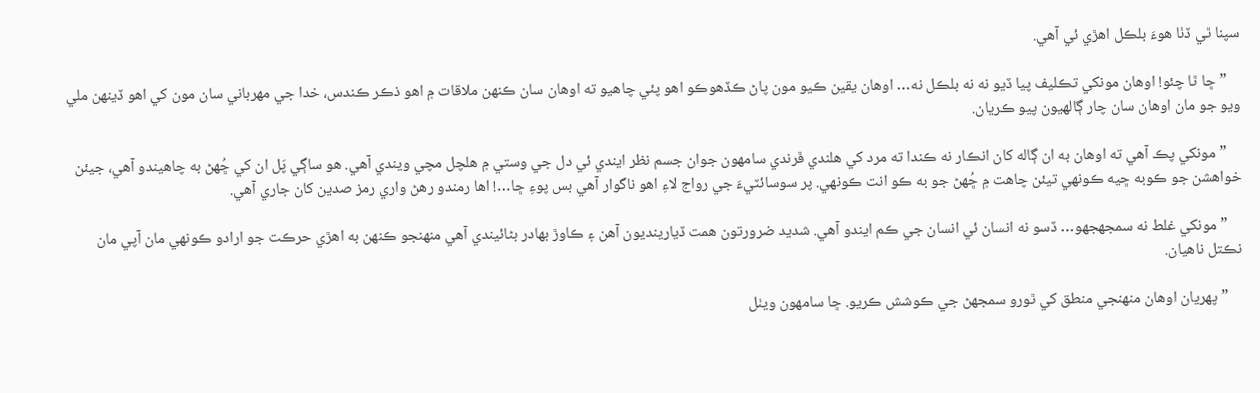سپنا ٿي ڏٺا هوءَ بلڪل اهڙي ئي آهي.

    ”ڇا ٿا چئو! اوهان مونکي تڪليف پيا ڏيو نه نه بلڪل نه… اوهان يقين ڪيو مون پاڻ ڪڏهوڪو اهو پئي چاهيو ته اوهان سان ڪنهن ملاقات ۾ اهو ذڪر ڪندس، خدا جي مهرباني سان مون کي اهو ڏينهن ملي ويو جو مان اوهان سان چار ڳالهيون پيو ڪريان.

    ”مونکي پڪ آهي ته اوهان به ان ڳاله کان انڪار نه ڪندا ته مرد کي هلندي ڦرندي سامهون جوان جسم نظر ايندي ئي دل جي وستي ۾ هلچل مچي ويندي آهي. هو ساڳي پَل ان کي ڇُهڻ به چاهيندو آهي، جيئن خواهشن جو ڪوبه ڇيه ڪونهي تيئن چاهت ۾ ڇُهڻ جو به ڪو انت ڪونهي. پر سوسائٽيءَ جي رواج لاءِ اهو ناگوار آهي بس پوءِ ڇا…! اها رمندو رهڻ واري رمز صدين کان جاري آهي.

    ”مونکي غلط نه سمجهجهو… ڏسو نه انسان ئي انسان جي ڪم ايندو آهي. شديد ضرورتون همت ڏيارينديون آهن ۽ ڪاوڙ بهادر بڻائيندي آهي منهنجو ڪنهن به اهڙي حرڪت جو ارادو ڪونهي مان آپي مان نڪتل ناهيان.

    ”پهريان اوهان منهنجي منطق کي ٿورو سمجهڻ جي ڪوشش ڪريو. ڇا سامهون ويٺل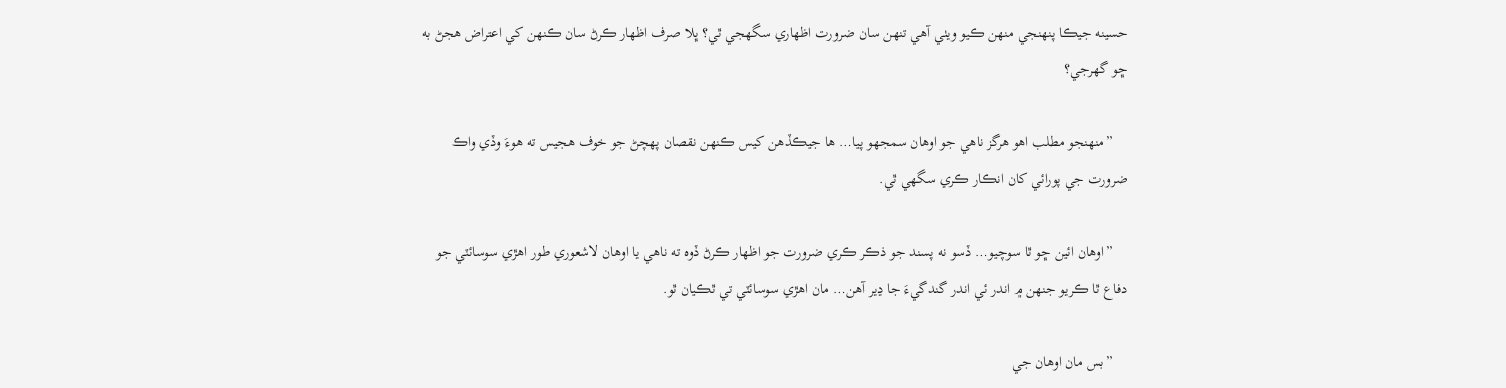حسينه جيڪا پنهنجي منهن ڪيو ويٺي آهي تنهن سان ضرورت اظهاري سگهجي ٿي؟ ڀلا صرف اظهار ڪرڻ سان ڪنهن کي اعتراض هجڻ به ڇو گهرجي؟

    ”منهنجو مطلب اهو هرگز ناهي جو اوهان سمجهو پيا… ها جيڪڏهن کيس ڪنهن نقصان پهچڻ جو خوف هجيس ته هوءَ وڏي واڪ ضرورت جي پورائي کان انڪار ڪري سگهي ٿي.

    ”اوهان ائين ڇو ٿا سوچيو… ڏسو نه پسند جو ذڪر ڪري ضرورت جو اظهار ڪرڻ ڏوه ته ناهي يا اوهان لاشعوري طور اهڙي سوسائٽي جو دفاع ٿا ڪريو جنهن ۾ اندر ئي اندر گندگيءَ جا ڍير آهن… مان اهڙي سوسائٽي تي ٿڪيان ٿو.

    ”بس مان اوهان جي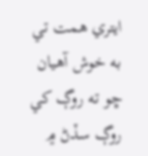ايتري همت تي به خوش آهيان ڇو ته روڳ کي روڳ سڏڻ ۾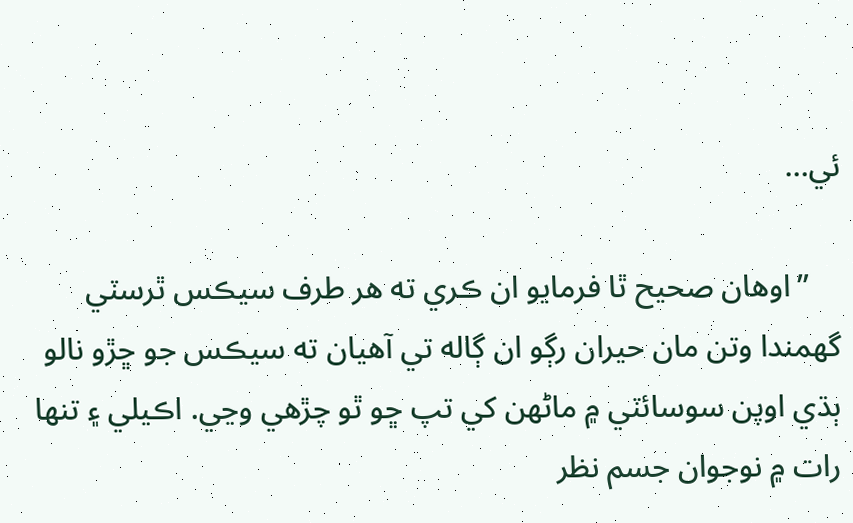ئي…

    ”اوهان صحيح ٿا فرمايو ان ڪري ته هر طرف سيڪس ٿرسٽي گهمندا وتن مان حيران رڳو ان ڳاله تي آهيان ته سيڪس جو ڇڙو نالو ٻڌي اوپن سوسائٽي ۾ ماڻهن کي تپ ڇو ٿو چڙهي وڃي. اڪيلي ۽ تنها رات ۾ نوجوان جسم نظر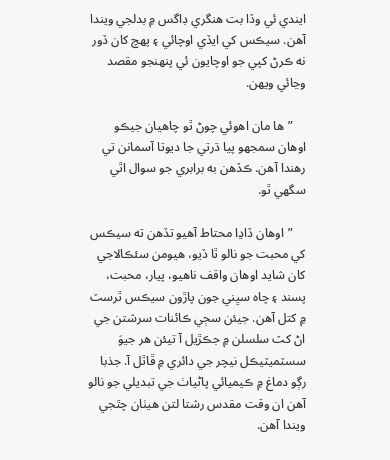ايندي ئي وڏا بت هنگري ڊاگس ۾ بدلجي ويندا آهن. سيڪس کي ايڏي اوچائي ۽ پهچ کان ڏور نه ڪرڻ کپي جو اوچايون ئي پنهنجو مقصد وڃائي ويهن.

    ”ها مان اهوئي چوڻ ٿو چاهيان جيڪو اوهان سمجهو پيا ڌرتي جا ديوتا آسمانن تي رهندا آهن. ڪڏهن به برابري جو سوال اٿي سگهي ٿو.

    ”اوهان ڏاڍا محتاط آهيو تڏهن ته سيڪس کي محبت جو نالو ٿا ڏيو، هيومن سئڪالاجي کان شايد اوهان واقف ناهيو، پيار، محبت، پسند ۽ چاه سڀني جون پاڙون سيڪس ٿرسٽ ۾ کتل آهن. جيئن سڄي ڪائنات سرشتن جي اڻ کٽ سلسلن ۾ جڪڙيل آ تيئن هر جيوَ سسٽميٽيڪل نيچر جي دائري ۾ ڦاٿل آ. جذبا رڳو دماغ ۾ ڪيميائي پاڻياٺ جي تبديلي جو نالو آهن ان وقت مقدس رشتا لتن هيٺان چٿجي ويندا آهن.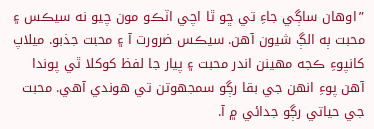”اوهان ساڳي جاءِ تي ڇو ٿا اچي اٽڪو مون چيو نه سيڪس ۽ محبت ٻه الڳ شيون آهن. سيڪس ضرورت آ ۽ محبت جذبو. ميلاپ کانپوءِ ڪجه مهينن اندر محبت ۽ پيار جا لفظ کوکلا ٿي پوندا آهن پوءِ انهن جي بقا رڳو سمجهوتن تي هوندي آهي. محبت جي حياتي رڳو جدائي ۾ آ.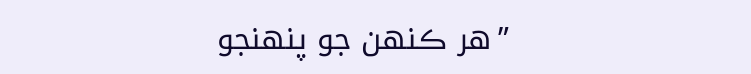”هر ڪنهن جو پنهنجو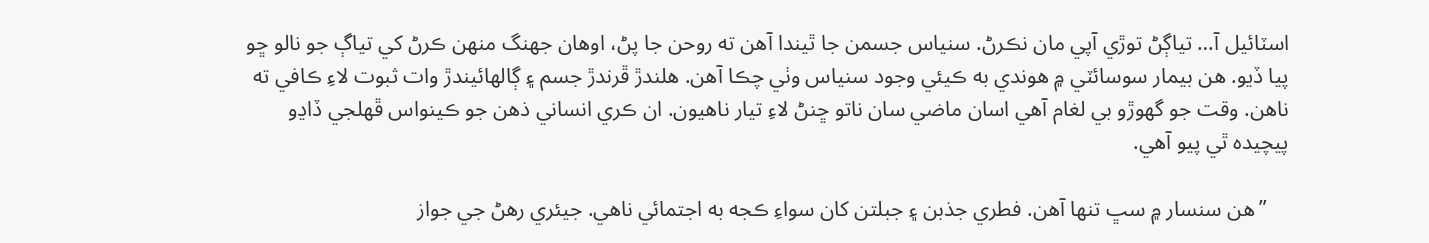اسٽائيل آ… تياڳڻ توڙي آپي مان نڪرڻ. سنياس جسمن جا ٿيندا آهن ته روحن جا پڻ، اوهان جهنگ منهن ڪرڻ کي تياڳ جو نالو ڇو پيا ڏيو. هن بيمار سوسائٽي ۾ هوندي به ڪيئي وجود سنياس وٺي چڪا آهن. هلندڙ ڦرندڙ جسم ۽ ڳالهائيندڙ وات ثبوت لاءِ ڪافي ته ناهن. وقت جو گهوڙو بي لغام آهي اسان ماضي سان ناتو ڇنڻ لاءِ تيار ناهيون. ان ڪري انساني ذهن جو ڪينواس ڦهلجي ڏاڍو پيچيده ٿي پيو آهي.

    ”هن سنسار ۾ سڀ تنها آهن. فطري جذبن ۽ جبلتن کان سواءِ ڪجه به اجتمائي ناهي. جيئري رهڻ جي جواز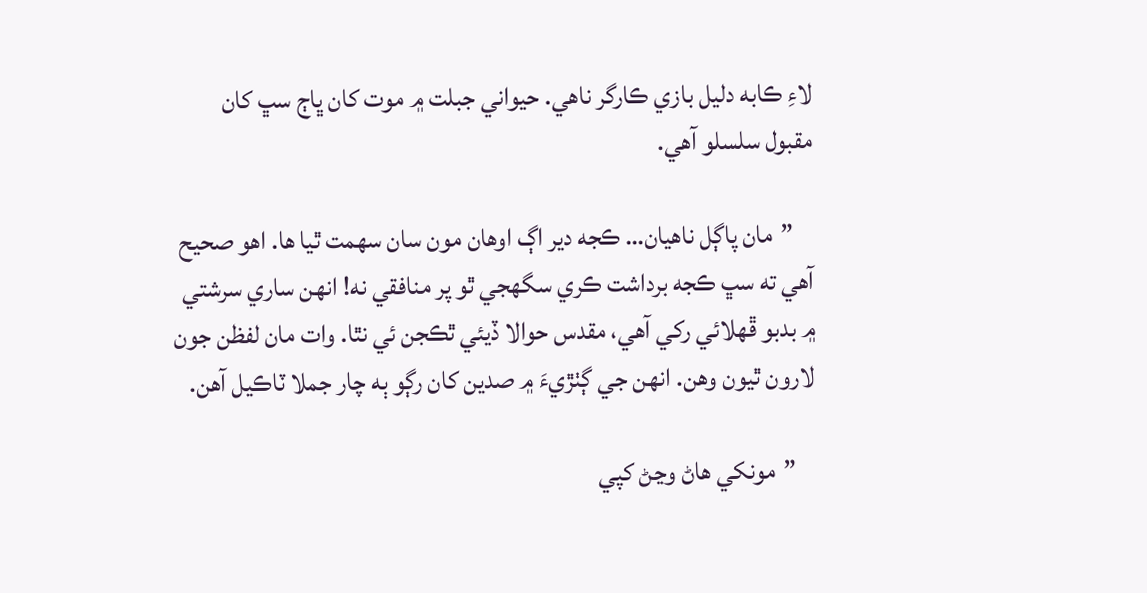لاءِ ڪابه دليل بازي ڪارگر ناهي. حيواني جبلت ۾ موت کان ڀاڄ سڀ کان مقبول سلسلو آهي.

    ”مان پاڳل ناهيان… ڪجه دير اڳ اوهان مون سان سهمت ٿيا ها. اهو صحيح آهي ته سڀ ڪجه برداشت ڪري سگهجي ٿو پر منافقي نه! انهن ساري سرشتي ۾ بدبو ڦهلائي رکي آهي، مقدس حوالا ڏيئي ٿڪجن ئي نٿا. وات مان لفظن جون لارون ٿيون وهن. انهن جي ڳٺڙيءَ ۾ صدين کان رڳو ٻه چار جملا ٽاڪيل آهن.

    ”مونکي هاڻ وڃڻ کپي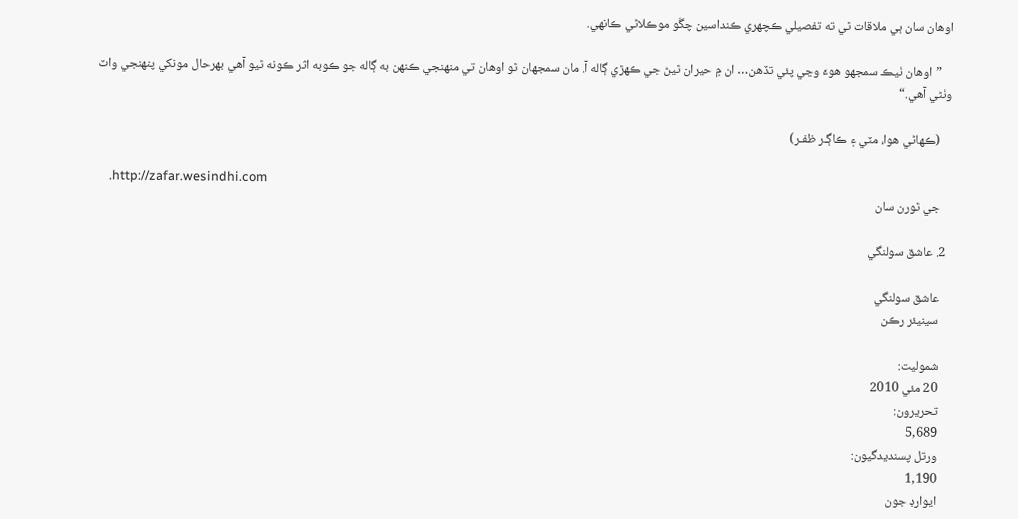اوهان سان ٻي ملاقات ٿي ته تفصيلي ڪچهري ڪنداسين چڱو موڪلاڻي ڪانهي.

    ”اوهان ٺيڪ سمجهو هوءَ وڃي پئي تڏهن… ان ۾ حيران ٿيڻ جي ڪهڙي ڳاله آ. مان سمجهان ٿو اوهان تي منهنجي ڪنهن به ڳاله جو ڪوبه اثر ڪونه ٿيو آهي بهرحال مونکي پنهنجي واٽ وٺڻي آهي.“

    (ڪهاڻي هوا، مٽي ۽ ڪاڳـر ظفـر)

    .http://zafar.wesindhi.com
    جي ٿورن سان

  2. عاشق سولنگي

    عاشق سولنگي
    سينيئر رڪن

    شموليت:
    20 مئي 2010
    تحريرون:
    5,689
    ورتل پسنديدگيون:
    1,190
    ايوارڊ جون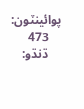پوائينٽون:
    473
    ڌنڌو: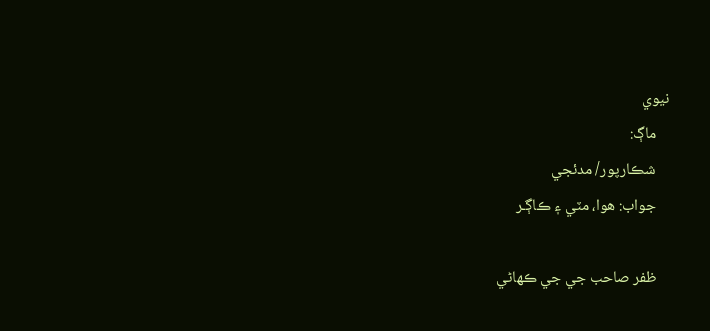نيوي
    ماڳ:
    شڪارپور/ مدئجي
    جواب: هوا، مٽي ۽ ڪاڳـر

    ظفر صاحب جي جي ڪهاڻي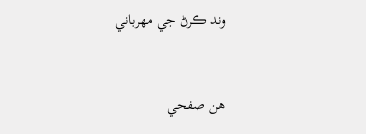وند ڪرڻ جي مهرباني


هن صفحي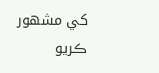کي مشهور ڪريو